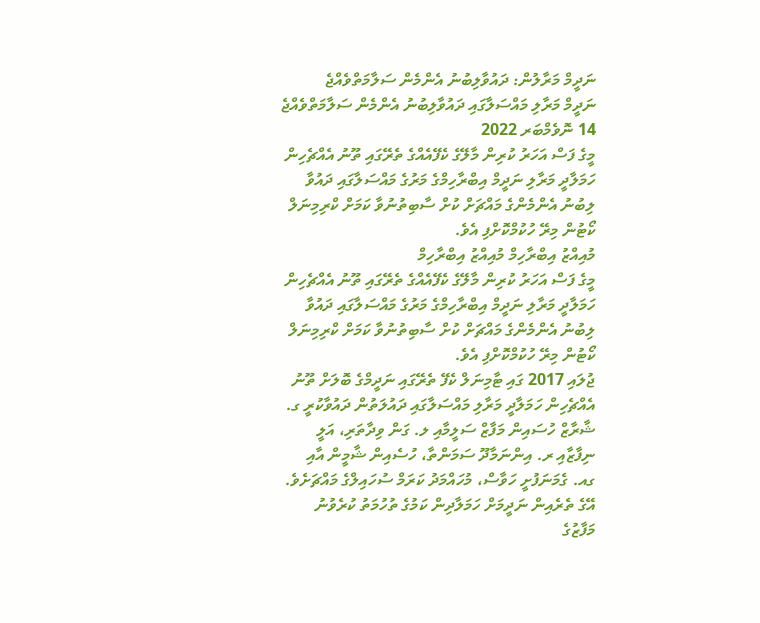ނަދީމް މަރާލުން: ދައުވާލިބުނު އެންމެން ސަލާމަތްވެއްޖެ
ނަދީމް މަރާލި މައްސަލާގައި ދައުވާލިބުނު އެންމެން ސަލާމަތްވެއްޖެ
14 ނޮވެމްބަރ 2022
މީގެ ފަސް އަހަރު ކުރިން މާލޭގެ ކެފޭއެއްގެ ތެރޭގައި ތޫނު އެއްޗެހިން ހަމަލާދީ މަރާލި ނަދީމް އިބްރާހިމްގެ މަރުގެ މައްސަލާގައި ދައުވާ ލިބުނު އެންމެންގެ މައްޗަށް ކުށް ސާބިތުނުވާ ކަމަށް ކްރިމިނަލް ކޯޓުން މިރޭ ހުކުމްކޮށްފި އެވެ.
މުއިއްޒު އިބްރާހިމް މުއިއްޒު އިބްރާހިމް
މީގެ ފަސް އަހަރު ކުރިން މާލޭގެ ކެފޭއެއްގެ ތެރޭގައި ތޫނު އެއްޗެހިން ހަމަލާދީ މަރާލި ނަދީމް އިބްރާހިމްގެ މަރުގެ މައްސަލާގައި ދައުވާ ލިބުނު އެންމެންގެ މައްޗަށް ކުށް ސާބިތުނުވާ ކަމަށް ކްރިމިނަލް ކޯޓުން މިރޭ ހުކުމްކޮށްފި އެވެ.
ޖުލައި 2017 ގައި ޓާމިނަލް ކެފޭ ތެރޭގައި ނަދީމްގެ ބޮލަށް ތޫނު އެއްޗެހިން ހަމަލާދީ މަރާލި މައްސަލާގައި ދައުލަތުން ދައުވާކުރީ ގ. ޝާރާޒް ހުސައިން މަފާޒް ސަލީމާއި ލ. ގަން ވިދާތަރި، އަލީ ނިފާޒާއި ރ. އިންނަމާދޫ ސަމަންތާ، ހުސެއިން ޝާމީން އާއި ގއ. ގެމަނަފުށީ ހަވާސް، މުހައްމަދު ކަރަމް ސުހައިލްގެ މައްޗަށެވެ.
އޭގެ ތެރެއިން ނަދީމަށް ހަމަލާދިން ކަމުގެ ތުހުމަތު ކުރެވުނު މަފާޒުގެ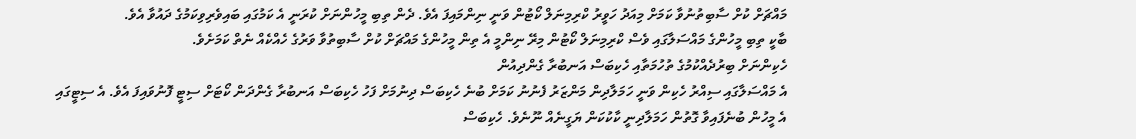މައްޗަށް ކުށް ސާބިތުނުވާ ކަމަށް މިއަދު ހަވީރު ކްރިމިނަލް ކޯޓުން ވަނީ ނިންމައިފަ އެވެ. ދެން ތިބި މީހުންނަށް ކުރަނީ އެ ކަމުގައި ބައިވެރިވިކަމުގެ ދައުވާ އެވެ.
ބާކީ ތިބި މީހުންގެ މައްސަލާގައި ވެސް ކްރިމިނަލް ކޯޓުން މިރޭ ނިންމީ އެ ތިން މީހުންގެ މައްޗަށް ކުށް ސާބިތުވާ ވަރުގެ ހެއްކެއް ނެތް ކަމަށެވެ.
ހެކިންނަށް ބިރުދެއްކުމުގެ ތުހުމަތާއި ހެކިބަސް އަނބުރާ ގެންދިއުން
އެ މައްސަލާގައި ސިއްރު ހެކިން ވަނީ ހަމަލާދިން މަންޒަރު ފެނުނު ކަމަށް ބުނެ ހެކިބަސް ދިނުމަށް ފަހު ހެކިބަސް އަނބުރާ ގެންދަން ކޯޓަށް ސިޓީ ފޮނުވައިފަ އެވެ. އެ ސިޓީގައި އެ މީހުން ބުނެފައިވާ ގޮތުން ހަމަލާދިނީ ކާކުކަން ޔަގީނެއް ނޫނެވެ. ހެކިބަސް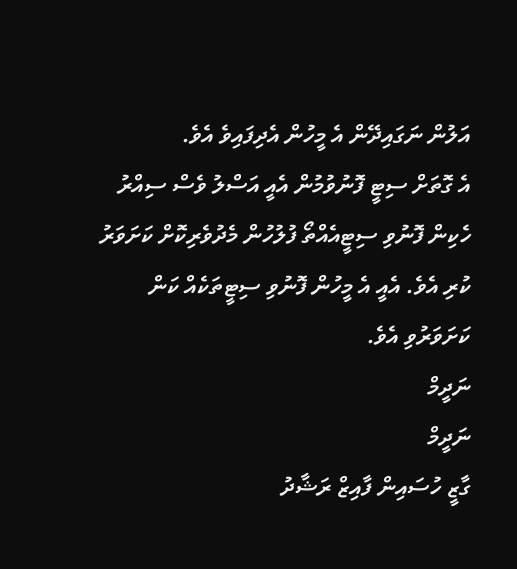އަލުން ނަގައިދޭން އެ މީހުން އެދިފައިވެ އެވެ.
އެ ގޮތަށް ސިޓީ ފޮނުވުމުން އެއީ އަސްލު ވެސް ސިއްރު ހެކިން ފޮނުވި ސިޓީއެއްތޯ ފުލުހުން މެދުވެރިކޮށް ކަށަވަރު ކުރި އެވެ. އެއީ އެ މީހުން ފޮނުވި ސިޓީތަކެއް ކަން ކަށަވަރުވި އެވެ.
ނަދީމް
ނަދީމް
ގާޒީ ހުސައިން ފާއިޒް ރަޝާދު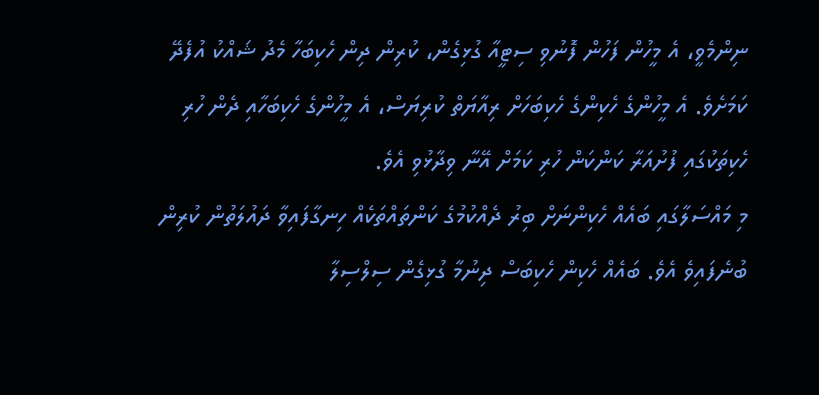ނިންމެވީ، އެ މީހުން ފަހުން ފޮނުވި ސިޓީއާ ގުޅިގެން، ކުރިން ދިން ހެކިބަހާ މެދު ޝައްކު އުފެދޭ ކަމަށެވެ. އެ މީހުންގެ ހެކިންގެ ހެކިބަހަށް ރިއާޔަތް ކުރިޔަސް، އެ މީހުންގެ ހެކިބަހާއި ދެން ހުރި ހެކިތަކުގައި ފުށުއަރާ ކަންކަން ހުރި ކަމަށް އޭނާ ވިދާޅުވި އެވެ.
މި މައްސަލާގައި ބައެއް ހެކިންނަށް ބިރު ދެއްކުމުގެ ކަންތައްތަކެއް ހިނގާފައިވާ ދައުލަތުން ކުރިން ބުނެފައިވެ އެވެ. ބައެއް ހެކިން ހެކިބަސް ދިނުމާ ގުޅިގެން ސިލްސިލާ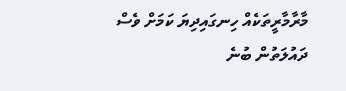މާރާމާރީތަކެއް ހިނގައިދިޔަ ކަމަށް ވެސް ދައުލަތުން ބުނެ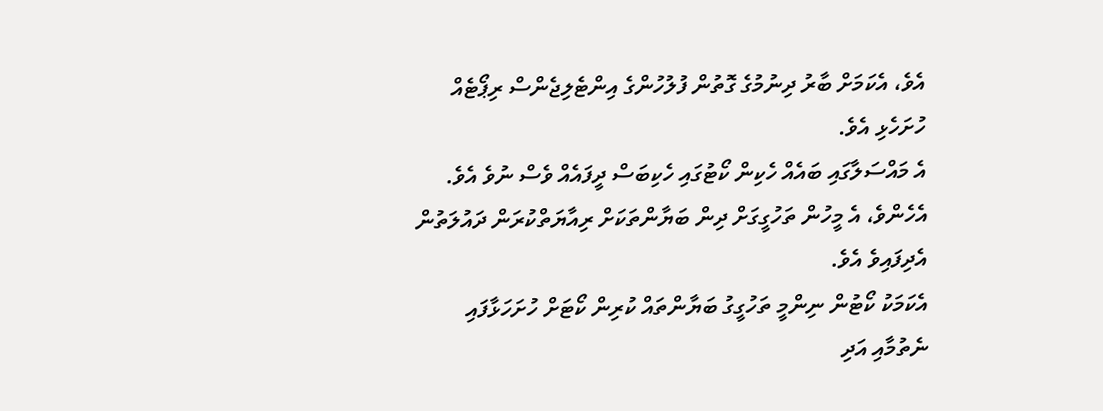އެވެ، އެކަމަށް ބާރު ދިނުމުގެ ގޮތުން ފުލުހުންގެ އިންޓެލިޖެންސް ރިޕޯޓެއް ހުށަހެޅި އެވެ.
އެ މައްސަލާގައި ބައެއް ހެކިން ކޯޓުގައި ހެކިބަސް ދީފައެއް ވެސް ނުވެ އެވެ. އެހެންވެ، އެ މީހުން ތަހުގީގަށް ދިން ބަޔާންތަކަށް ރިއާޔަތްކުރަން ދައުލަތުން އެދިފައިވެ އެވެ.
އެކަމަކު ކޯޓުން ނިންމީ ތަހުގީގު ބަޔާންތައް ކުރިން ކޯޓަށް ހުށަހަޅާފައި ނެތުމާއި އަދި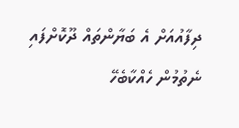ދިފާއުއަށް އެ ބަޔާންތައް ދޫކޮށްފައި ނެތުމުން ހެއްކާބެހޭ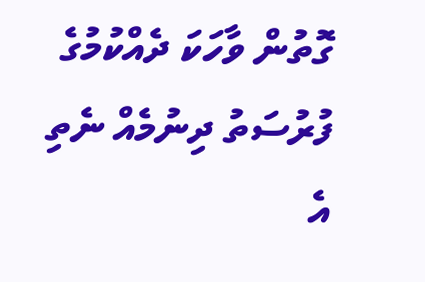ގޮތުން ވާހަކަ ދެއްކުމުގެ ފުރުސަތު ދިނުމެއް ނެތި އެ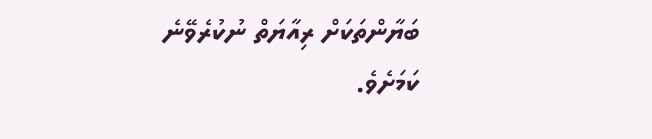ބަޔާންތަކަށް ރިއާޔަތް ނުކުރެވޭނެ ކަމަށެވެ.